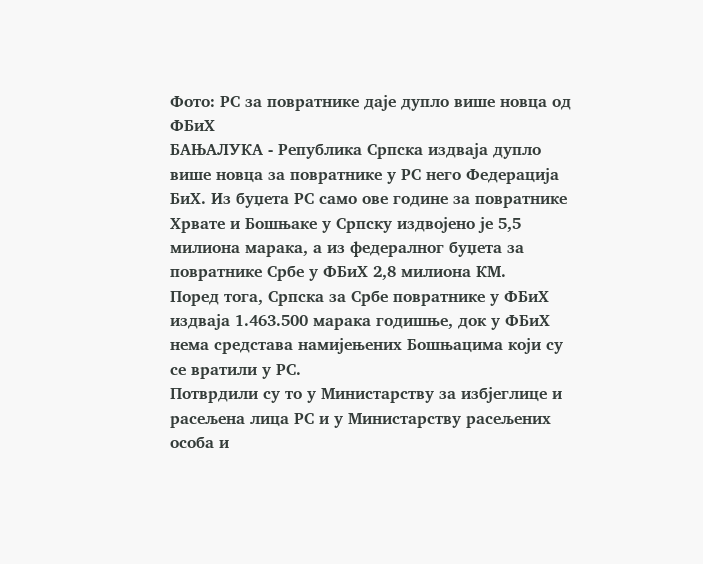Фото: РС за повратнике даје дупло више новца од ФБиХ
БAЊAЛУКA - Република Српска издваја дупло више новца за повратнике у РС него Федерација БиХ. Из буџета РС само ове године за повратнике Хрвате и Бошњаке у Српску издвојено је 5,5 милиона марака, а из федералног буџета за повратнике Србе у ФБиХ 2,8 милиона КМ.
Поред тога, Српска за Србе повратнике у ФБиХ издваја 1.463.500 марака годишње, док у ФБиХ нема средстава намијењених Бошњацима који су се вратили у РС.
Потврдили су то у Министарству за избјеглице и расељена лица РС и у Министарству расељених особа и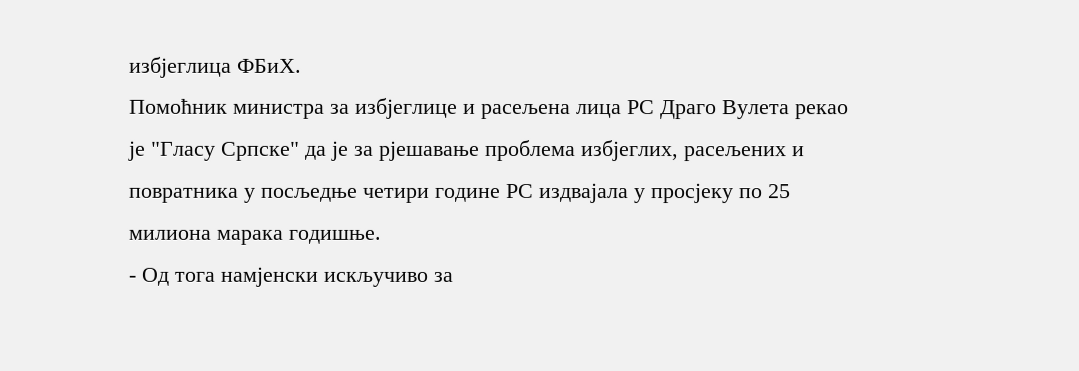избјеглица ФБиХ.
Помоћник министра за избјеглице и расељена лица РС Драго Вулета рекао је "Гласу Српске" да је за рјешавање проблема избјеглих, расељених и повратника у посљедње четири године РС издвајала у просјеку по 25 милиона марака годишње.
- Од тога намјенски искључиво за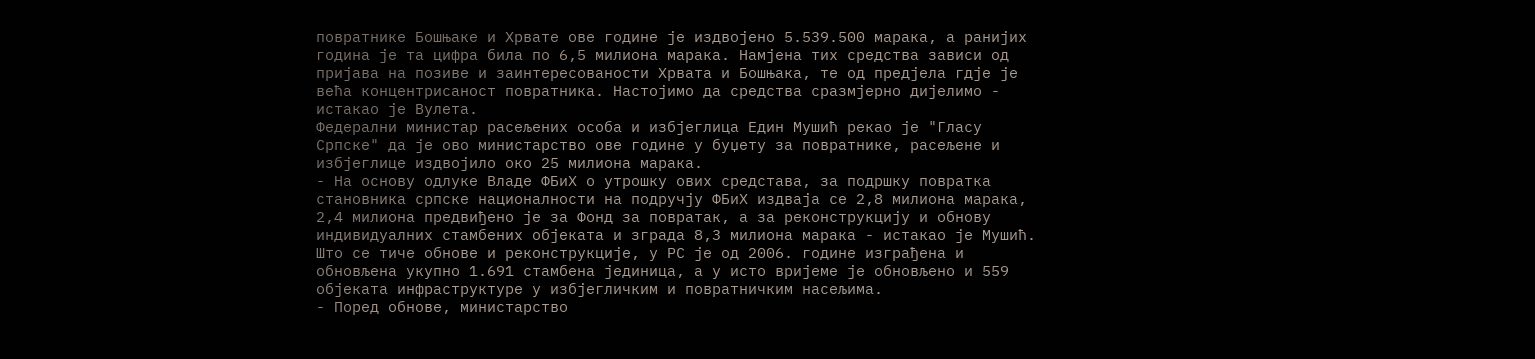повратнике Бошњаке и Хрвате ове године је издвојено 5.539.500 марака, а ранијих година је та цифра била по 6,5 милиона марака. Намјена тих средства зависи од пријава на позиве и заинтересованости Хрвата и Бошњака, те од предјела гдје је већа концентрисаност повратника. Настојимо да средства сразмјерно дијелимо - истакао је Вулета.
Федерални министар расељених особа и избјеглица Един Мушић рекао је "Гласу Српске" да је ово министарство ове године у буџету за повратнике, расељене и избјеглице издвојило око 25 милиона марака.
- На основу одлуке Владе ФБиХ о утрошку ових средстава, за подршку повратка становника српске националности на подручју ФБиХ издваја се 2,8 милиона марака, 2,4 милиона предвиђено је за Фонд за повратак, а за реконструкцију и обнову индивидуалних стамбених објеката и зграда 8,3 милиона марака - истакао је Мушић.
Што се тиче обнове и реконструкције, у РС је од 2006. године изграђена и обновљена укупно 1.691 стамбена јединица, а у исто вријеме је обновљено и 559 објеката инфраструктуре у избјегличким и повратничким насељима.
- Поред обнове, министарство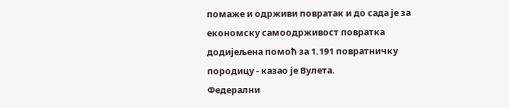помаже и одрживи повратак и до сада је за економску самоодрживост повратка додијељена помоћ за 1.191 повратничку породицу - казао је Вулета.
Федерални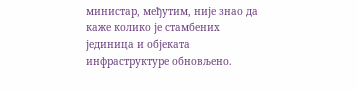министар, међутим, није знао да каже колико је стамбених јединица и објеката инфраструктуре обновљено.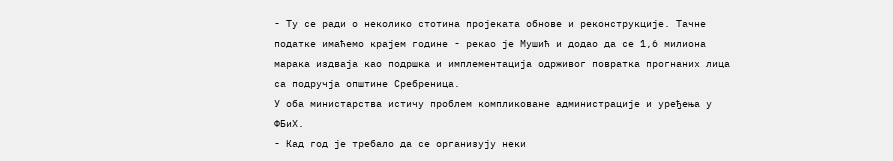- Ту се ради о неколико стотина пројеката обнове и реконструкције. Тачне податке имаћемо крајем године - рекао је Мушић и додао да се 1,6 милиона марака издваја као подршка и имплементација одрживог повратка прогнаних лица са подручја општине Сребреница.
У оба министарства истичу проблем компликоване администрације и уређења у ФБиХ.
- Кад год је требало да се организују неки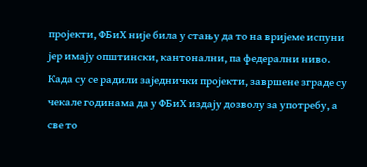пројекти, ФБиХ није била у стању да то на вријеме испуни јер имају општински, кантонални, па федерални ниво. Када су се радили заједнички пројекти, завршене зграде су чекале годинама да у ФБиХ издају дозволу за употребу, а све то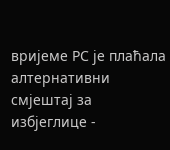вријеме РС је плаћала алтернативни смјештај за избјеглице -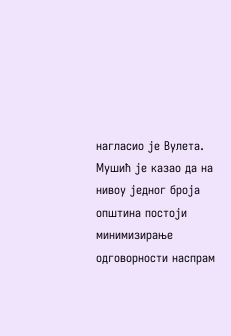нагласио је Вулета.
Мушић је казао да на нивоу једног броја општина постоји минимизирање одговорности наспрам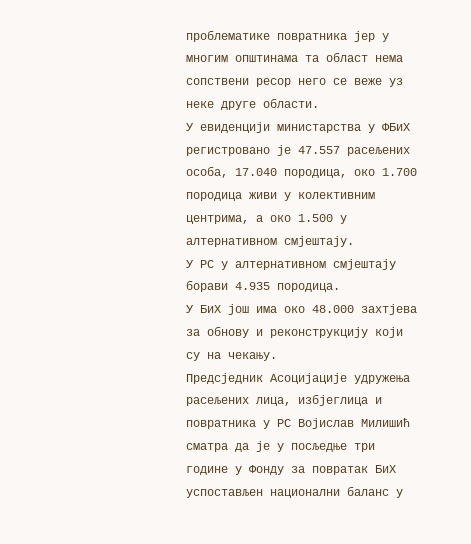проблематике повратника јер у многим општинама та област нема сопствени ресор него се веже уз неке друге области.
У евиденцији министарства у ФБиХ регистровано је 47.557 расељених особа, 17.040 породица, око 1.700 породица живи у колективним центрима, а око 1.500 у алтернативном смјештају.
У РС у алтернативном смјештају борави 4.935 породица.
У БиХ још има око 48.000 захтјева за обнову и реконструкцију који су на чекању.
Предсједник Aсоцијације удружења расељених лица, избјеглица и повратника у РС Војислав Милишић сматра да је у посљедње три године у Фонду за повратак БиХ успостављен национални баланс у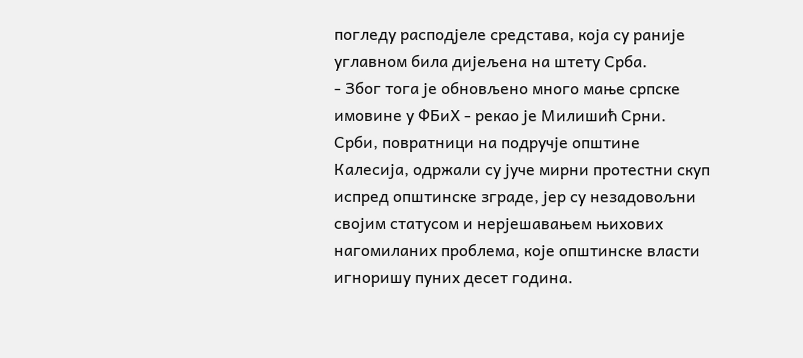погледу расподјеле средстава, која су раније углавном била дијељена на штету Срба.
- Због тога је обновљено много мање српске имовине у ФБиХ - рекао је Милишић Срни.
Срби, повратници на подручје општине Калесија, одржали су јуче мирни протестни скуп испред општинске зграде, јер су незадовољни својим статусом и нерјешавањем њихових нагомиланих проблема, које општинске власти игноришу пуних десет година.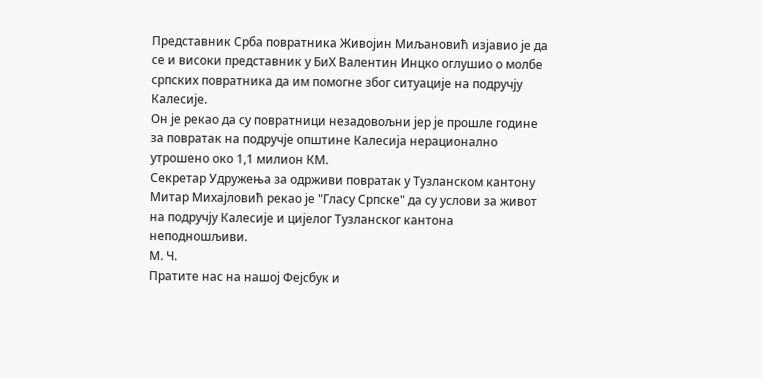Представник Срба повратника Живојин Миљановић изјавио је да се и високи представник у БиХ Валентин Инцко оглушио о молбе српских повратника да им помогне због ситуације на подручју Калесије.
Он је рекао да су повратници незадовољни јер је прошле године за повратак на подручје општине Калесија нерационално утрошено око 1,1 милион КМ.
Секретар Удружења за одрживи повратак у Тузланском кантону Митар Михајловић рекао је "Гласу Српске" да су услови за живот на подручју Калесије и цијелог Тузланског кантона неподношљиви.
М. Ч.
Пратите нас на нашој Фејсбук и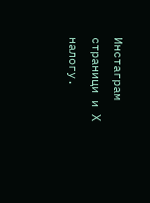Инстаграм страници и X налогу.